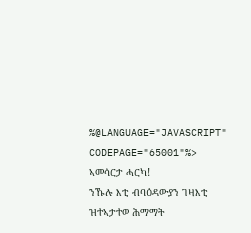%@LANGUAGE="JAVASCRIPT" CODEPAGE="65001"%>
ኣመሳርታ ሓርካ!
ንኹሉ እቲ ብባዕዳውያን ገዛእቲ ዝተኣታተወ ሕማማት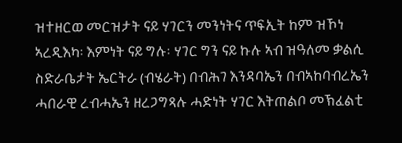ዝተዘርወ መርዝታት ናይ ሃገርን መንነትና ጥፍኢት ከም ዝኾነ ኣረዲእካ፡ እምነት ናይ ግሉ፡ ሃገር ግን ናይ ኩሉ ኣብ ዝዓለመ ቃልሲ ስድራቤታት ኤርትራ (ብሄራት) በብሕገ እንዳባኤን በብኣከባብረኤን ሓበራዊ ረብሓኤን ዘረጋግጻሉ ሓድነት ሃገር እትጠልቦ መኽፈልቲ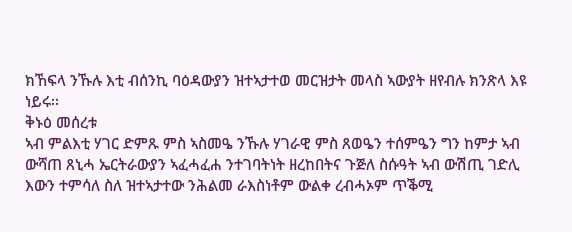ክኸፍላ ንኹሉ እቲ ብሰንኪ ባዕዳውያን ዝተኣታተወ መርዝታት መላስ ኣውያት ዘየብሉ ክንጽላ እዩ ነይሩ፡፡
ቅኑዕ መሰረቱ
ኣብ ምልእቲ ሃገር ድምጹ ምስ ኣስመዔ ንኹሉ ሃገራዊ ምስ ጸወዔን ተሰምዔን ግን ከምታ ኣብ ውሻጠ ጸኒሓ ኤርትራውያን ኣፈሓፈሐ ንተገባትነት ዘረከበትና ጉጅለ ስሱዓት ኣብ ውሽጢ ገድሊ እውን ተምሳለ ስለ ዝተኣታተው ንሕልመ ራእስነቶም ውልቀ ረብሓኦም ጥቕሚ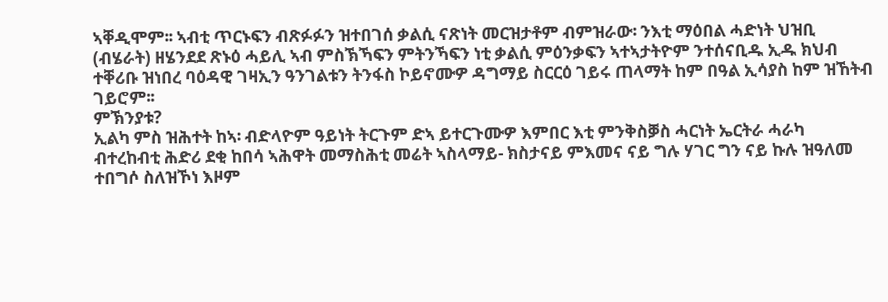ኣቐዲሞም፡፡ ኣብቲ ጥርኑፍን ብጽፉፉን ዝተበገሰ ቃልሲ ናጽነት መርዝታቶም ብምዝራው፡ ንእቲ ማዕበል ሓድነት ህዝቢ (ብሄራት) ዘሄንደደ ጽኑዕ ሓይሊ ኣብ ምስኽኻፍን ምትንኻፍን ነቲ ቃልሲ ምዕንቃፍን ኣተኣታትዮም ንተሰናቢዱ ኢዱ ክህብ ተቐሪቡ ዝነበረ ባዕዳዊ ገዛኢን ዓንገልቱን ትንፋስ ኮይኖሙዎ ዳግማይ ስርርዕ ገይሩ ጠላማት ከም በዓል ኢሳያስ ከም ዝኸትብ ገይሮም፡፡
ምኽንያቱ?
ኢልካ ምስ ዝሕተት ከኣ፡ ብድላዮም ዓይነት ትርጉም ድኣ ይተርጉሙዎ እምበር እቲ ምንቅስቓስ ሓርነት ኤርትራ ሓራካ ብተረከብቲ ሕድሪ ደቂ ከበሳ ኣሕዋት መማስሕቲ መሬት ኣስላማይ- ክስታናይ ምእመና ናይ ግሉ ሃገር ግን ናይ ኩሉ ዝዓለመ ተበግሶ ስለዝኾነ እዞም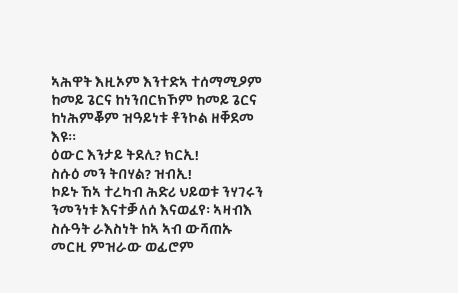ኣሕዋት እዚኦም እንተድኣ ተሰማሚዖም ከመይ ጌርና ከነንበርክኾም ከመይ ጌርና ከነሕምቖም ዝዓይነቱ ቶንኮል ዘቐደመ እዩ፡፡
ዕውር እንታይ ትደሊ? ክርኢ!
ስሱዕ መን ትበሃል? ዝብኢ!
ኮይኑ ኸኣ ተረካብ ሕድሪ ህይወቱ ንሃገሩን ንመንነቱ እናተቓለሰ እናወፈየ፡ ኣዛብእ ስሱዓት ራእስነት ከኣ ኣብ ውሻጠኡ መርዚ ምዝራው ወፊሮም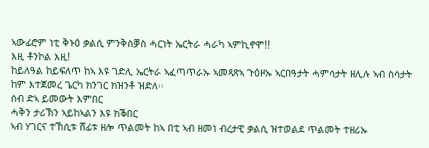ኣውፊሮም ነቲ ቅኑዕ ቃልሲ ምንቅስቓስ ሓርነት ኤርትራ ሓራካ ኣምኪኖሞ!!
እዚ ቶንኮል እዚ!
ከይለዓል ከይፍለጥ ከኣ እዩ ገድሊ ኤርትራ ኣፈጣጥራኡ ኣመጻጽኣ ጉዕዞኡ ኣርበዓታት ሓምሳታት ዘሊሉ ኣብ ስሳታት ከም እተጀመረ ጌርካ ክንገር ክዝንቶ ዝድለ፡፡
ሰብ ድኣ ይመውት እምበር
ሓቅን ታሪኽን ኣይከኣልን እዩ ክቕበር
ኣብ ሃገርና ተኸሲቱ ሸፊቱ ዘሎ ጥልመት ከኣ በቲ ኣብ ዘመነ ብረታዊ ቃልሲ ዝተወልደ ጥልመት ተዘሪኡ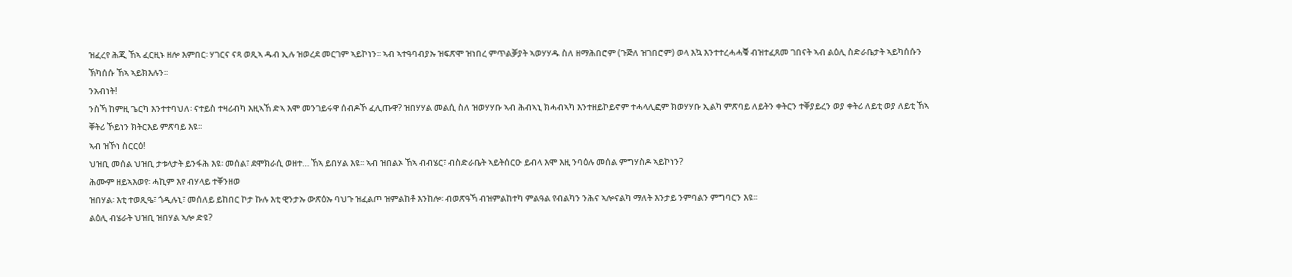ዝፈረየ ሕጂ ኸኣ ፈርዚኑ ዘሎ እምበር፡ ሃገርና ናጻ ወጺኣ ዱብ ኢሉ ዝወረደ መርገም ኣይኮነን፡፡ ኣብ ኣተዓባብያኡ ዝፍጽሞ ዝነበረ ምጥልቓያት ኣወሃሃዱ ስለ ዘማሕበሮም (ጉጅለ ዝገበሮም) ወላ እኳ እንተተረሓሓቑ ብዝተፈጸመ ገበናት ኣብ ልዕሊ ስድራቤታት ኣይካሰሱን ኽካሰሱ ኸኣ ኣይክእሉን፡፡
ንአብነት!
ንስኻ ከምዚ ጌርካ እንተተባህለ፡ ናተይስ ተዛሪብካ እዚኣኸ ድኣ እሞ መንገይሩዋ ሰብዶኾ ፈሊጡዋ? ዝበሃሃል መልሲ ስለ ዝወሃሃቡ ኣብ ሕብኣኒ ክሓብኣካ እንተዘይኮይኖም ተሓላሊፎም ክወሃሃቡ ኢልካ ምጽባይ ለይትን ቀትርን ተቐያይረን ወያ ቀትሪ ለይቲ ወያ ለይቲ ኸኣ ቐትሪ ኾይነን ክትርእይ ምጽባይ እዩ፡፡
ኣብ ዝኾነ ስርርዕ!
ህዝቢ መሰል ህዝቢ ታቱላታት ይንፋሕ እዩ፡ መሰል፣ ደሞክራሲ ወዘተ… ኸኣ ይበሃል እዩ፡፡ ኣብ ዝበልኦ ኸኣ ብብሄር፣ ብስድራቤት ኣይትሰርዑ ይብላ እሞ እዚ ንባዕሉ መሰል ምግሃስዶ ኣይኮነን?
ሕሙም ዘይኣእወየ፡ ሓኪም እየ ብሃላይ ተቐንዘወ
ዝበሃል፡ እቲ ተወጺዔ፣ ጎዲሉኒ፣ መሰለይ ይከበር ኮታ ኩሉ እቲ ዊንታኡ ውጽዕኡ ባህጉ ዝፈልጦ ዝምልከቶ እንከሎ፡ ብወጽዓኻ ብዝምልከተካ ምልዓል የብልካን ንሕና ኣሎናልካ ማለት እንታይ ንምባልን ምግባርን እዩ፡፡
ልዕሊ ብሄራት ህዝቢ ዝበሃል ኣሎ ድዩ?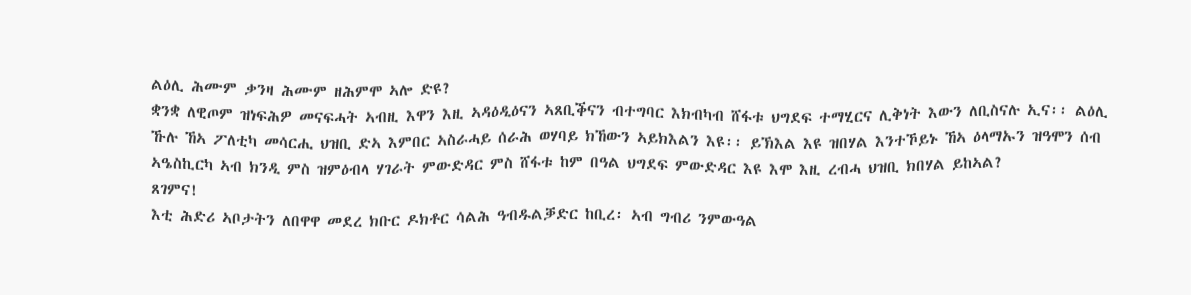ልዕሊ ሕሙም ቃንዛ ሕሙም ዘሕምሞ ኣሎ ድዩ?
ቋንቋ ለዊጦም ዝነፍሕዎ መናፍሓት ኣብዚ እዋን እዚ ኣዳዕዲዕናን ኣጸቢቕናን ብተግባር እክብካብ ሸፋቱ ህግደፍ ተማሂርና ሊቅነት እውን ለቢስናሉ ኢና፡፡ ልዕሊ ኹሉ ኸኣ ፖለቲካ መሳርሒ ህዝቢ ድኣ እምበር ኣስራሓይ ሰራሕ ወሃባይ ክኸውን ኣይክእልን እዩ፡፡ ይኽእል እዩ ዝበሃል እንተኾይኑ ኸኣ ዕላማኡን ዝዓሞን ሰብ ኣዔስኪርካ ኣብ ክንዲ ምስ ዝምዕብላ ሃገራት ምውድዳር ምስ ሸፋቱ ከም በዓል ህግደፍ ምውድዳር እዩ እሞ እዚ ረብሓ ህዝቢ ክበሃል ይከኣል?
ጸገምና!
እቲ ሕድሪ ኣቦታትን ለበዋዋ መደረ ክቡር ዶክቶር ሳልሕ ዓብዱልቓድር ከቢረ፡ ኣብ ግብሪ ንምውዓል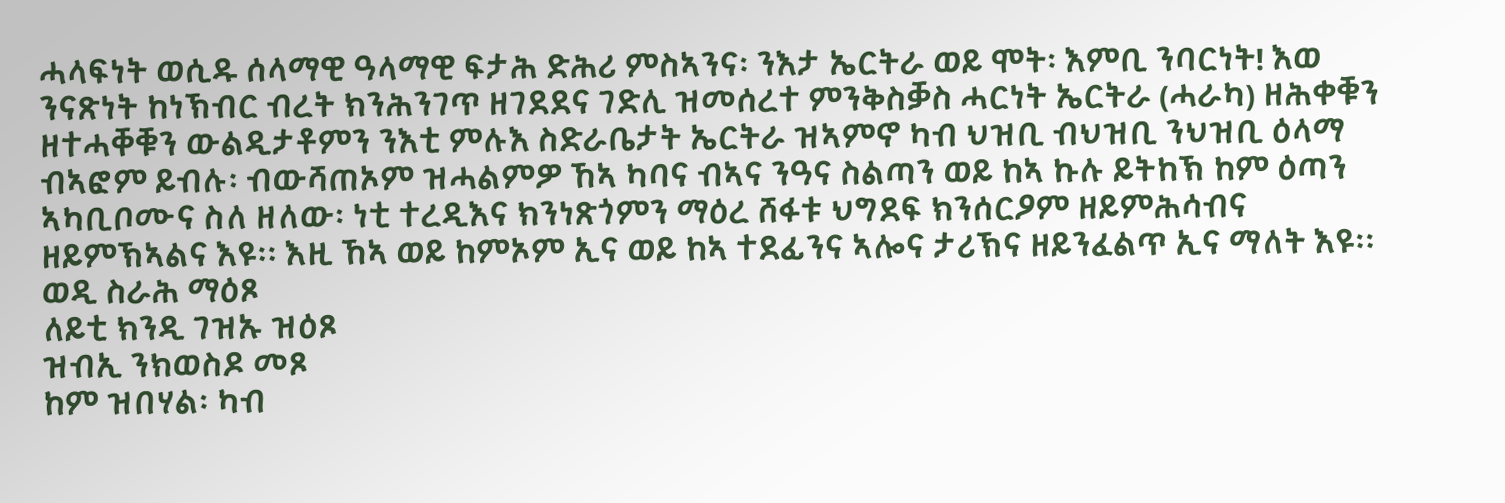ሓላፍነት ወሲዱ ሰላማዊ ዓላማዊ ፍታሕ ድሕሪ ምስኣንና፡ ንእታ ኤርትራ ወይ ሞት፡ እምቢ ንባርነት! እወ ንናጽነት ከነኽብር ብረት ክንሕንገጥ ዘገደደና ገድሊ ዝመሰረተ ምንቅስቓስ ሓርነት ኤርትራ (ሓራካ) ዘሕቀቑን ዘተሓቐቑን ውልዲታቶምን ንእቲ ምሉእ ስድራቤታት ኤርትራ ዝኣምኖ ካብ ህዝቢ ብህዝቢ ንህዝቢ ዕላማ ብኣፎም ይብሉ፡ ብውሻጠኦም ዝሓልምዎ ኸኣ ካባና ብኣና ንዓና ስልጣን ወይ ከኣ ኩሉ ይትከኽ ከም ዕጣን ኣካቢቦሙና ስለ ዘለው፡ ነቲ ተረዲእና ክንነጽጎምን ማዕረ ሸፋቱ ህግደፍ ክንሰርዖም ዘይምሕሳብና ዘይምኽኣልና እዩ፡፡ እዚ ኸኣ ወይ ከምኦም ኢና ወይ ከኣ ተደፊንና ኣሎና ታሪኽና ዘይንፈልጥ ኢና ማለት እዩ፡፡
ወዲ ስራሕ ማዕጾ
ለይቲ ክንዲ ገዝኡ ዝዕጾ
ዝብኢ ንክወስዶ መጾ
ከም ዝበሃል፡ ካብ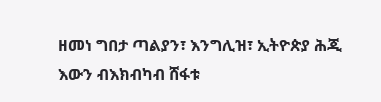ዘመነ ግበታ ጣልያን፣ እንግሊዝ፣ ኢትዮጵያ ሕጂ እውን ብእክብካብ ሸፋቱ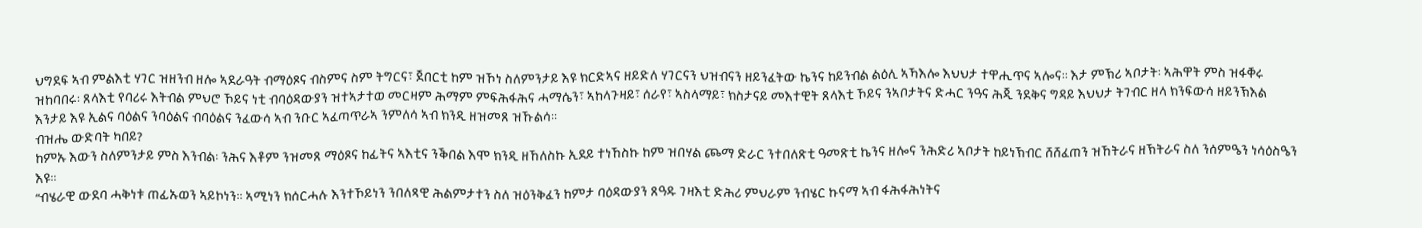ህግደፍ ኣብ ምልእቲ ሃገር ዝዘንብ ዘሎ ኣደራዓት ብማዕጾና ብስምና ስም ትግርና፣ ጀበርቲ ከም ዝኾነ ስለምንታይ እዩ ክርድኣና ዘይድለ ሃገርናን ህዝብናን ዘይንፈትው ኬንና ከይንብል ልዕሊ ኣኻእሎ እህህታ ተዋሒጥና ኣሎና፡፡ እታ ምኽሪ ኣቦታት፡ ኣሕዋት ምስ ዝፋቐሩ ዝከባበሩ፡ ጸላእቲ የባሪሩ እትብል ምህሮ ኾይና ነቲ ብባዕዳውያን ዝተኣታተወ መርዛም ሕማም ምፍሕፋሕና ሓማሴን፣ ኣከላጉዛይ፣ ሰራየ፣ ኣስላማይ፣ ክስታናይ መእተዊት ጸላእቲ ኾይና ንኣቦታትና ድሓር ንዓና ሕጂ ንደቅና ግዳይ እህህታ ትገብር ዘላ ክንፍውሳ ዘይንኽእል እንታይ እዩ ኢልና ባዕልና ንባዕልና ብባዕልና ንፈውሳ ኣብ ንቡር ኣፈጣጥራኣ ንምለሳ ኣብ ክንዲ ዘዝመጸ ዝኹልሳ፡፡
ብዝሔ ውድባት ካበይ?
ከምኡ እውን ስለምንታይ ምስ እንብል፡ ንሕና እቶም ንዝመጸ ማዕጾና ከፊትና ኣእቲና ንቕበል እሞ ክንዲ ዘኸለስኩ ኢደይ ተነኸስኩ ከም ዝበሃል ጮማ ድራር ንተበለጽቲ ዓመጽቲ ኬንና ዘሎና ንሕድሪ ኣቦታት ከይነኽብር ሸሸፈጠን ዝኸትራና ዘኽትራና ስለ ንሰምዔን ነሳዕስዔን እዩ፡፡
“ብሄራዊ ውደባ ሓቅነቱ ጠፊኡወን ኣይኮነን፡፡ ኣሚነን ክሰርሓሉ እንተኾይነን ንበለጻዊ ሕልምታተን ስለ ዝዕንቅፈን ከምታ ባዕዳውያን ጸዓዱ ገዛእቲ ድሕሪ ምህራም ንብሄር ኩናማ ኣብ ፋሕፋሕነትና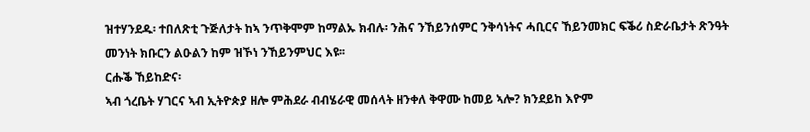ዝተሃንደዱ፡ ተበለጽቲ ጉጅለታት ከኣ ንጥቅሞም ከማልኡ ክብሉ፡ ንሕና ንኸይንሰምር ንቅሳነትና ሓቢርና ኸይንመክር ፍቕሪ ስድራቤታት ጽንዓት መንነት ክቡርን ልዑልን ከም ዝኾነ ንኸይንምህር እዩ፡፡
ርሑቕ ኸይከድና፡
ኣብ ጎረቤት ሃገርና ኣብ ኢትዮጵያ ዘሎ ምሕደራ ብብሄራዊ መሰላት ዘንቀለ ቅዋሙ ከመይ ኣሎ? ክንደይከ እዮም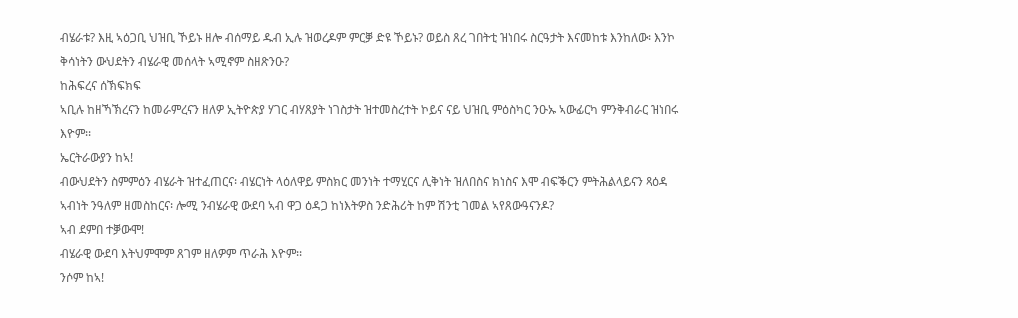ብሄራቱ? እዚ ኣዕጋቢ ህዝቢ ኾይኑ ዘሎ ብሰማይ ዱብ ኢሉ ዝወረዶም ምርቓ ድዩ ኾይኑ? ወይስ ጸረ ገበትቲ ዝነበሩ ስርዓታት እናመከቱ እንከለው፡ እንኮ ቅሳነትን ውህደትን ብሄራዊ መሰላት ኣሚኖም ስዘጽንዑ?
ከሕፍረና ሰኽፍክፍ
ኣቢሉ ከዘኻኽረናን ከመራምረናን ዘለዎ ኢትዮጵያ ሃገር ብሃጸያት ነገስታት ዝተመስረተት ኮይና ናይ ህዝቢ ምዕስካር ንዑኡ ኣውፊርካ ምንቅብራር ዝነበሩ እዮም፡፡
ኤርትራውያን ከኣ!
ብውህደትን ስምምዕን ብሄራት ዝተፈጠርና፡ ብሄርነት ላዕለዋይ ምስክር መንነት ተማሂርና ሊቅነት ዝለበስና ክነስና እሞ ብፍቕርን ምትሕልላይናን ጻዕዳ ኣብነት ንዓለም ዘመስከርና፡ ሎሚ ንብሄራዊ ውደባ ኣብ ዋጋ ዕዳጋ ከነእትዎስ ንድሕሪት ከም ሽንቲ ገመል ኣየጸውዓናንዶ?
ኣብ ደምበ ተቓውሞ!
ብሄራዊ ውደባ እትህምሞም ጸገም ዘለዎም ጥራሕ እዮም፡፡
ንሶም ከኣ!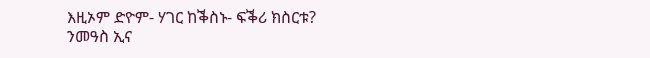እዚኦም ድዮም- ሃገር ከቕስኑ- ፍቕሪ ክስርቱ?
ንመዓስ ኢና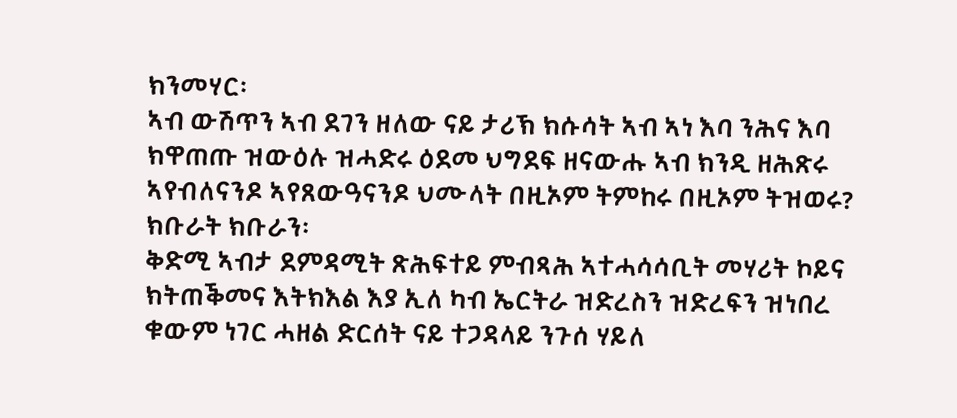ክንመሃር፡
ኣብ ውሽጥን ኣብ ደገን ዘለው ናይ ታሪኽ ክሱሳት ኣብ ኣነ እባ ንሕና እባ ክዋጠጡ ዝውዕሉ ዝሓድሩ ዕደመ ህግደፍ ዘናውሑ ኣብ ክንዲ ዘሕጽሩ ኣየብለናንዶ ኣየጸውዓናንዶ ህሙላት በዚኦም ትምከሩ በዚኦም ትዝወሩ?
ክቡራት ክቡራን፡
ቅድሚ ኣብታ ደምዳሚት ጽሕፍተይ ምብጻሕ ኣተሓሳሳቢት መሃሪት ኮይና ክትጠቕመና እትክእል እያ ኢለ ካብ ኤርትራ ዝድረስን ዝድረፍን ዝነበረ ቁውም ነገር ሓዘል ድርሰት ናይ ተጋዳላይ ንጉሰ ሃይለ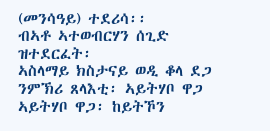(መንሳዓይ) ተደሪሳ፡፡
ብኣቶ ኣተወብርሃን ሰጊድ ዝተደርፈት፡
ኣስላማይ ክስታናይ ወዲ ቆላ ደጋ
ንምኽሪ ጸላእቲ፡ ኣይትሃቦ ዋጋ
ኣይትሃቦ ዋጋ፡ ከይትኾን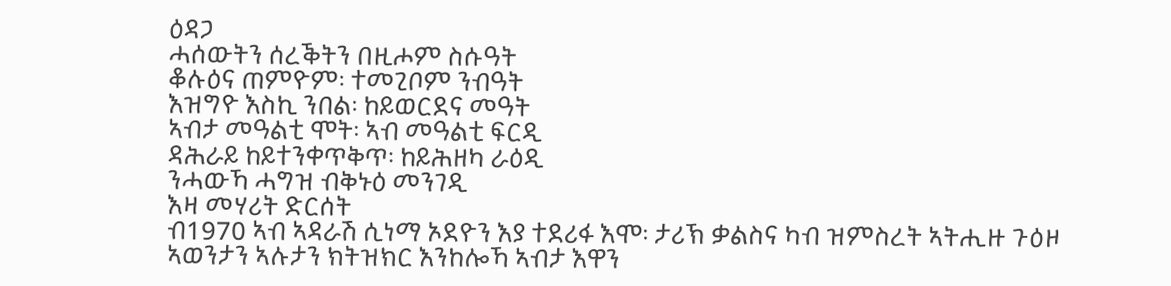ዕዳጋ
ሓሰውትን ሰረቕትን በዚሖም ስሱዓት
ቆሉዕና ጠምዮም፡ ተመጊቦም ንብዓት
እዝግዮ እስኪ ንበል፡ ከይወርደና መዓት
ኣብታ መዓልቲ ሞት፡ ኣብ መዓልቲ ፍርዲ
ዳሕራይ ከይተንቀጥቅጥ፡ ከይሕዘካ ራዕዲ
ንሓውኻ ሓግዝ ብቅኑዕ መንገዲ
እዛ መሃሪት ድርሰት
ብ1970 ኣብ ኣዳራሽ ሲነማ ኦደዮን እያ ተደሪፋ እሞ፡ ታሪኽ ቃልስና ካብ ዝምስረት ኣትሒዙ ጉዕዞ ኣወንታን ኣሉታን ክትዝክር እንከሎኻ ኣብታ እዋን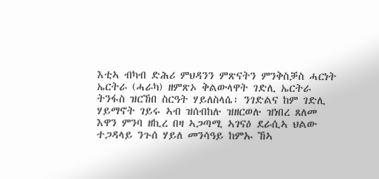እቲኣ ብካብ ድሕሪ ምህዳንን ምጽናትን ምንቅስቓስ ሓርነት ኤርትራ (ሓራካ) ዘምጽኦ ቅልውላዋት ገድሊ ኤርትራ ትንፋስ ዝርኸበ ስርዓት ሃይለስላሴ፡ ንገድልና ከም ገድሊ ሃይማኖት ገይሩ ኣብ ዝሰብከሉ ዝዘርወሉ ዝነበረ ጸለመ እዋን ምንባ ዘኪረ በዛ ኣጋጣሚ ኣገናዕ ደራሲኣ ህልው ተጋዳላይ ንጉሰ ሃይለ መንሳዓይ ከምኡ ኸኣ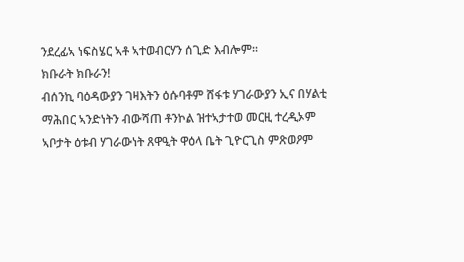ንደረፊኣ ነፍስሄር ኣቶ ኣተወብርሃን ሰጊድ እብሎም፡፡
ክቡራት ክቡራን!
ብሰንኪ ባዕዳውያን ገዛእትን ዕሱባቶም ሸፋቱ ሃገራውያን ኢና በሃልቲ ማሕበር ኣንድነትን ብውሻጠ ቶንኮል ዝተኣታተወ መርዚ ተረዲኦም ኣቦታት ዕቱብ ሃገራውነት ጸዋዒት ዋዕላ ቤት ጊዮርጊስ ምጽወዖም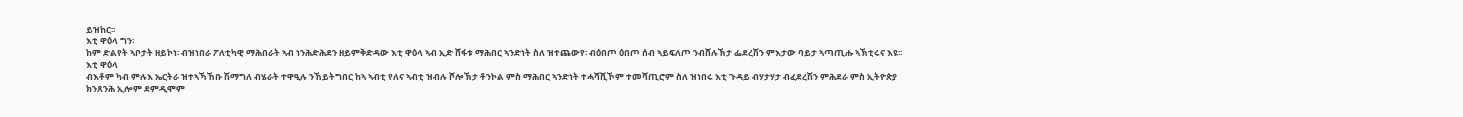ይዝከር፡፡
እቲ ዋዕላ ግን፡
ከም ድልየት ኣቦታት ዘይኮነ፡ ብዝነበራ ፖለቲካዊ ማሕበራት ኣብ ነንሕድሕደን ዘይምቅድዳው እቲ ዋዕላ ኣብ ኢድ ሸፋቱ ማሕበር ኣንድነት ስለ ዝተጨውየ፡ ብዕበጦ ዕበጦ ሰብ ኣይፍለጦ ንብሸሉኽታ ፌደረሽን ምእታው ባይታ ኣጣጢሑ ኣኽቲሩና እዩ፡፡
እቲ ዋዕላ
ብእቶም ካብ ምሉእ ኤርትራ ዝተኣኻኸቡ ሽማግለ ብሄራት ተዋዒሉ ንኸይትግበር ከኣ ኣብቲ የለና ኣብቲ ዝብሉ ሾሎኽታ ቶንኮል ምስ ማሕበር ኣንድነት ተሓሻሺኾም ተመሻጢሮም ስለ ዝነበሩ እቲ ጉዳይ ብሃታሃታ ብፈደረሽን ምሕደራ ምስ ኢትዮጵያ ክንጸንሕ ኢሎም ደምዲሞም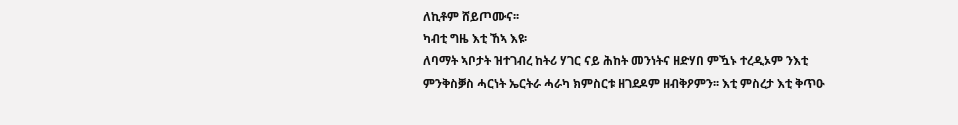ለኪቶም ሸይጦሙና፡፡
ካብቲ ግዜ እቲ ኸኣ እዩ፡
ለባማት ኣቦታት ዝተገብረ ከትሪ ሃገር ናይ ሕከት መንነትና ዘድሃበ ምዃኑ ተረዲኦም ንእቲ ምንቅስቓስ ሓርነት ኤርትራ ሓራካ ክምስርቱ ዘገደዶም ዘብቅዖምን፡፡ እቲ ምስረታ እቲ ቅጥዑ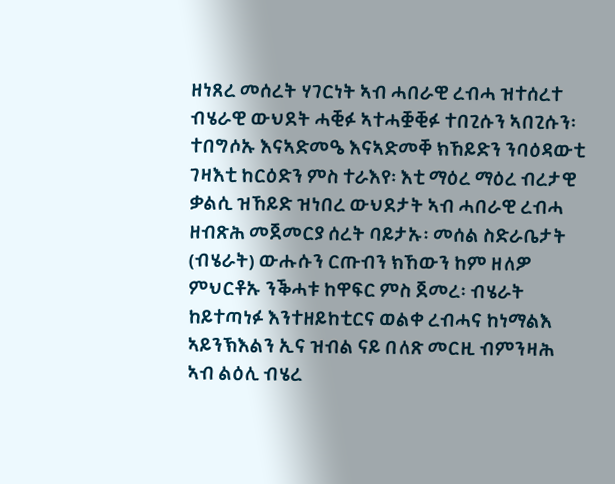ዘነጸረ መሰረት ሃገርነት ኣብ ሓበራዊ ረብሓ ዝተሰረተ ብሄራዊ ውህደት ሓቒፉ ኣተሓቛቒፉ ተበጊሱን ኣበጊሱን፡ ተበግሶኡ እናኣድመዔ እናኣድመቐ ክኸይድን ንባዕዳውቲ ገዛእቲ ከርዕድን ምስ ተራእየ፡ እቲ ማዕረ ማዕረ ብረታዊ ቃልሲ ዝኸይድ ዝነበረ ውህደታት ኣብ ሓበራዊ ረብሓ ዘብጽሕ መጀመርያ ሰረት ባይታኡ፡ መሰል ስድራቤታት (ብሄራት) ውሑሱን ርጡብን ክኸውን ከም ዘለዎ ምህርቶኡ ንቕሓቱ ከዋፍር ምስ ጀመረ፡ ብሄራት ከይተጣነፉ እንተዘይከቲርና ወልቀ ረብሓና ከነማልእ ኣይንኽእልን ኢና ዝብል ናይ በለጽ መርዚ ብምንዛሕ ኣብ ልዕሊ ብሄረ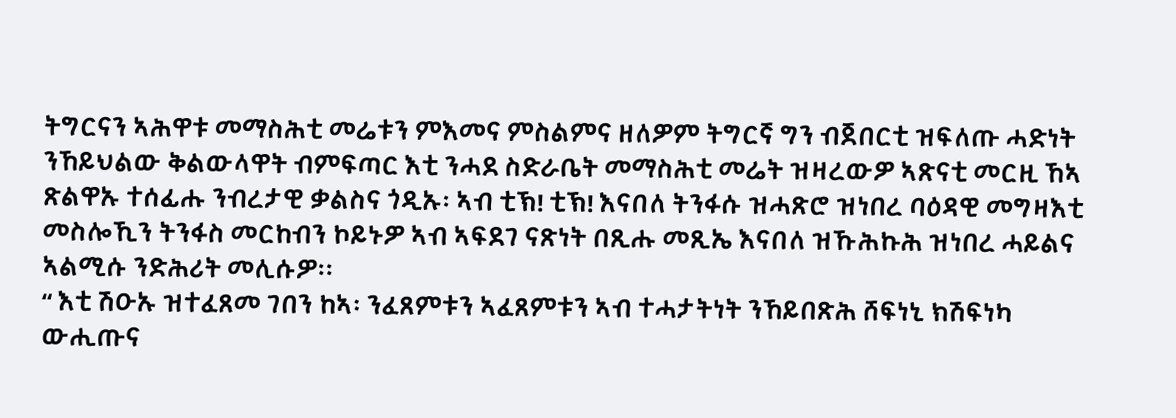ትግርናን ኣሕዋቱ መማስሕቲ መሬቱን ምእመና ምስልምና ዘለዎም ትግርኛ ግን ብጀበርቲ ዝፍለጡ ሓድነት ንኸይህልው ቅልውላዋት ብምፍጣር እቲ ንሓደ ስድራቤት መማስሕቲ መሬት ዝዛረውዎ ኣጽናቲ መርዚ ኸኣ ጽልዋኡ ተሰፊሑ ንብረታዊ ቃልስና ጎዲኡ፡ ኣብ ቲኽ! ቲኽ! እናበለ ትንፋሱ ዝሓጽሮ ዝነበረ ባዕዳዊ መግዛእቲ መስሎኺን ትንፋስ መርከብን ኮይኑዎ ኣብ ኣፍደገ ናጽነት በጺሑ መጺኤ እናበለ ዝኹሕኩሕ ዝነበረ ሓይልና ኣልሚሱ ንድሕሪት መሊሱዎ፡፡
“ እቲ ሽዑኡ ዝተፈጸመ ገበን ከኣ፡ ንፈጸምቱን ኣፈጸምቱን ኣብ ተሓታትነት ንኸይበጽሕ ሸፍነኒ ክሽፍነካ ውሒጡና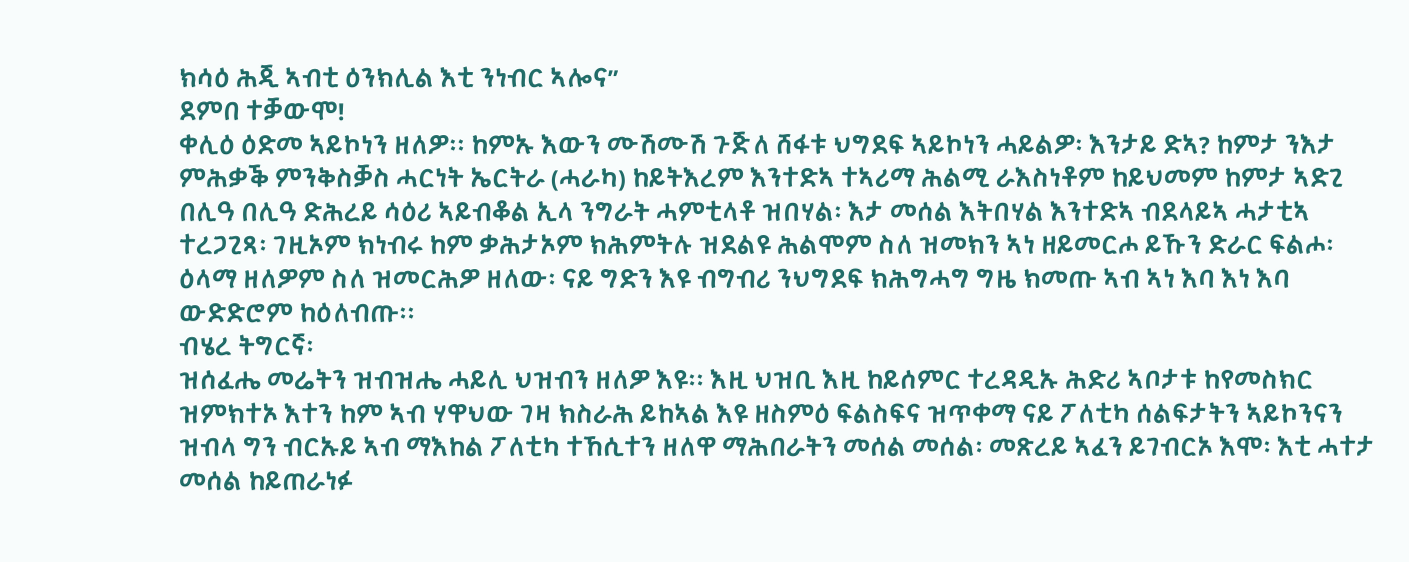ክሳዕ ሕጂ ኣብቲ ዕንክሊል እቲ ንነብር ኣሎና”
ደምበ ተቓውሞ!
ቀሊዕ ዕድመ ኣይኮነን ዘለዎ፡፡ ከምኡ እውን ሙሽሙሽ ጉጅለ ሸፋቱ ህግደፍ ኣይኮነን ሓይልዎ፡ እንታይ ድኣ? ከምታ ንእታ ምሕቃቕ ምንቅስቓስ ሓርነት ኤርትራ (ሓራካ) ከይትእረም እንተድኣ ተኣሪማ ሕልሚ ራእስነቶም ከይህመም ከምታ ኣድጊ በሊዓ በሊዓ ድሕረይ ሳዕሪ ኣይብቆል ኢላ ንግራት ሓምቲላቶ ዝበሃል፡ እታ መሰል እትበሃል እንተድኣ ብደላይኣ ሓታቲኣ ተረጋጊጻ፡ ገዚኦም ክነብሩ ከም ቃሕታኦም ክሕምትሉ ዝደልዩ ሕልሞም ስለ ዝመክን ኣነ ዘይመርሖ ይኹን ድራር ፍልሖ፡ ዕላማ ዘለዎም ስለ ዝመርሕዎ ዘለው፡ ናይ ግድን እዩ ብግብሪ ንህግደፍ ክሕግሓግ ግዜ ክመጡ ኣብ ኣነ እባ እነ እባ ውድድሮም ከዕለብጡ፡፡
ብሄረ ትግርኛ፡
ዝሰፈሔ መሬትን ዝብዝሔ ሓይሊ ህዝብን ዘለዎ እዩ፡፡ እዚ ህዝቢ እዚ ከይሰምር ተረዳዲኡ ሕድሪ ኣቦታቱ ከየመስክር ዝምክተኦ እተን ከም ኣብ ሃዋህው ገዛ ክስራሕ ይከኣል እዩ ዘስምዕ ፍልስፍና ዝጥቀማ ናይ ፖለቲካ ሰልፍታትን ኣይኮንናን ዝብላ ግን ብርኡይ ኣብ ማእከል ፖለቲካ ተኸሲተን ዘለዋ ማሕበራትን መሰል መሰል፡ መጽረይ ኣፈን ይገብርኦ እሞ፡ እቲ ሓተታ መሰል ከይጠራነፉ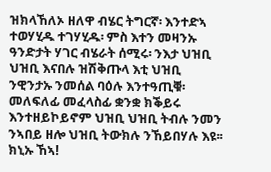ዝክላኸለኦ ዘለዋ ብሄር ትግርኛ፡ እንተድኣ ተወሃሂዱ ተገሃሂዱ፡ ምስ እተን መዛንኡ ዓንድታት ሃገር ብሄራት ሰሚሩ፡ ንእታ ህዝቢ ህዝቢ እናበሉ ዝሽቅጡላ እቲ ህዝቢ ንዊንታኡ ንመሰል ባዕሉ እንተዓጢቑ፡ መለፍለፊ መፈላስፊ ቋንቋ ክቕይሩ እንተዘይኮይኖም ህዝቢ ህዝቢ ትብሉ ንመን ንኣበይ ዘሎ ህዝቢ ትውክሉ ንኸይበሃሉ እዩ፡፡
ክኒኡ ኸኣ!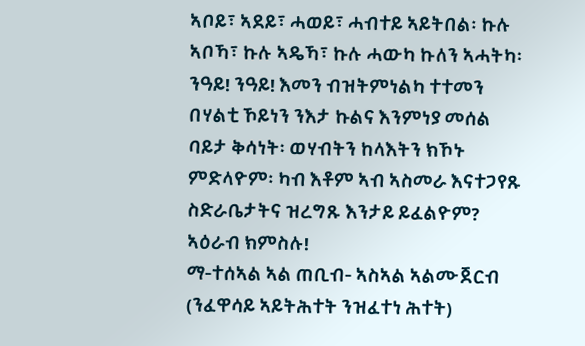ኣቦይ፣ ኣደይ፣ ሓወይ፣ ሓብተይ ኣይትበል፡ ኩሉ ኣቦኻ፣ ኩሉ ኣዴኻ፣ ኩሉ ሓውካ ኩለን ኣሓትካ፡ ንዓይ! ንዓይ! እመን ብዝትምነልካ ተተመን በሃልቲ ኾይነን ንእታ ኩልና እንምነያ መሰል ባይታ ቅሳነት፡ ወሃብትን ከላእትን ክኾኑ ምድላዮም፡ ካብ እቶም ኣብ ኣስመራ እናተጋየጹ ስድራቤታትና ዝረግጹ እንታይ ይፈልዮም?
ኣዕራብ ክምስሉ!
ማ-ተሰኣል ኣል ጠቢብ- ኣስኣል ኣልሙጀርብ (ንፈዋሳይ ኣይትሕተት ንዝፈተነ ሕተት)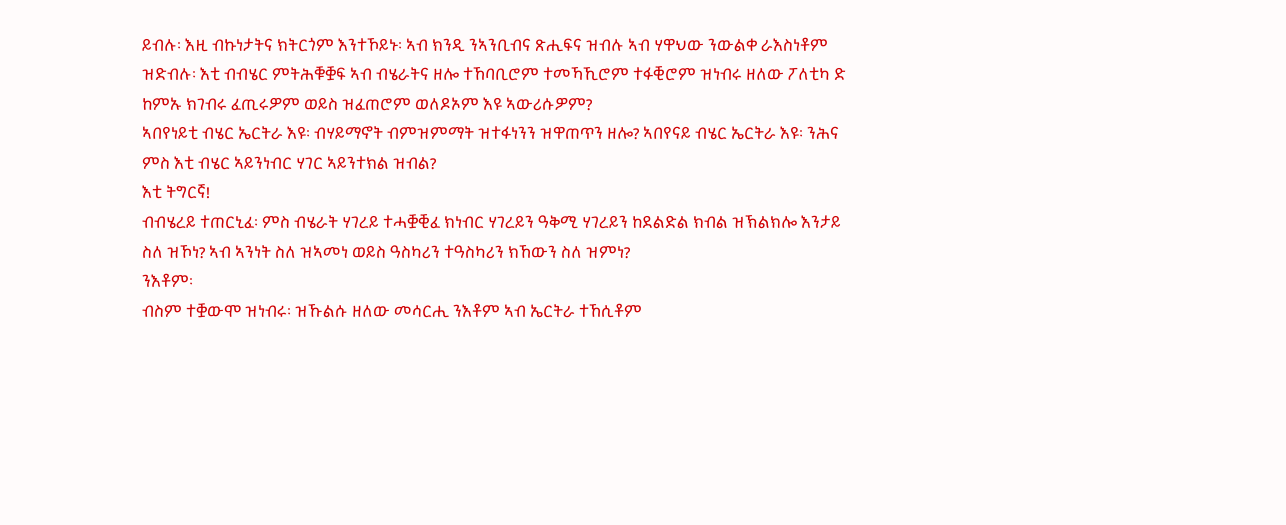ይብሉ፡ እዚ ብኩነታትና ክትርጎም እንተኾይኑ፡ ኣብ ክንዲ ንኣንቢብና ጽሒፍና ዝብሉ ኣብ ሃዋህው ንውልቀ ራእስነቶም ዝድብሉ፡ እቲ ብብሄር ምትሕቑቛፍ ኣብ ብሄራትና ዘሎ ተኸባቢሮም ተመኻኺሮም ተፋቒሮም ዝነብሩ ዘለው ፖለቲካ ድ ከምኡ ክገብሩ ፈጢሩዎም ወይስ ዝፈጠሮም ወለዶኦም እዩ ኣውሪሱዎም?
ኣበየነይቲ ብሄር ኤርትራ እዩ፡ ብሃይማኖት ብምዝምማት ዝተፋነንን ዝዋጠጥን ዘሎ? ኣበየናይ ብሄር ኤርትራ እዩ፡ ንሕና ምስ እቲ ብሄር ኣይንነብር ሃገር ኣይንተክል ዝብል?
እቲ ትግርኛ!
ብብሄረይ ተጠርኒፈ፡ ምስ ብሄራት ሃገረይ ተሓቛቒፈ ክነብር ሃገረይን ዓቅሚ ሃገረይን ከደልድል ክብል ዝኽልክሎ እንታይ ስለ ዝኾነ? ኣብ ኣንነት ስለ ዝኣመነ ወይስ ዓስካሪን ተዓስካሪን ክኸውን ስለ ዝምነ?
ንእቶም፡
ብስም ተቛውሞ ዝነብሩ፡ ዝኹልሱ ዘለው መሳርሒ ንእቶም ኣብ ኤርትራ ተኸሲቶም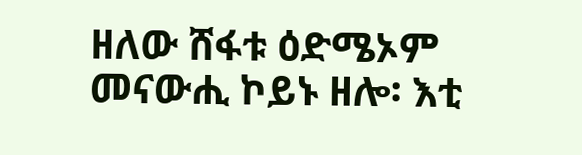ዘለው ሸፋቱ ዕድሜኦም መናውሒ ኮይኑ ዘሎ፡ እቲ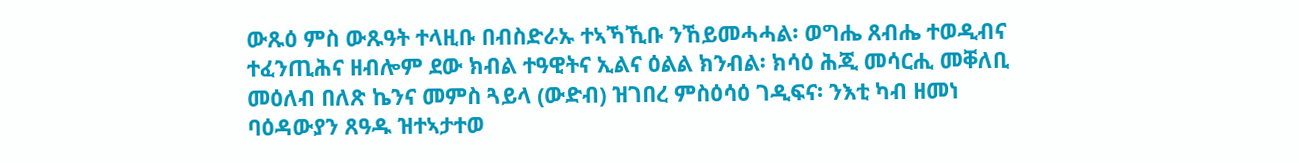ውጹዕ ምስ ውጹዓት ተላዚቡ በብስድራኡ ተኣኻኺቡ ንኸይመሓሓል፡ ወግሔ ጸብሔ ተወዲብና ተፈንጢሕና ዘብሎም ደው ክብል ተዓዊትና ኢልና ዕልል ክንብል፡ ክሳዕ ሕጂ መሳርሒ መቐለቢ መዕለብ በለጽ ኬንና መምስ ጓይላ (ውድብ) ዝገበረ ምስዕሳዕ ገዲፍና፡ ንእቲ ካብ ዘመነ ባዕዳውያን ጸዓዱ ዝተኣታተወ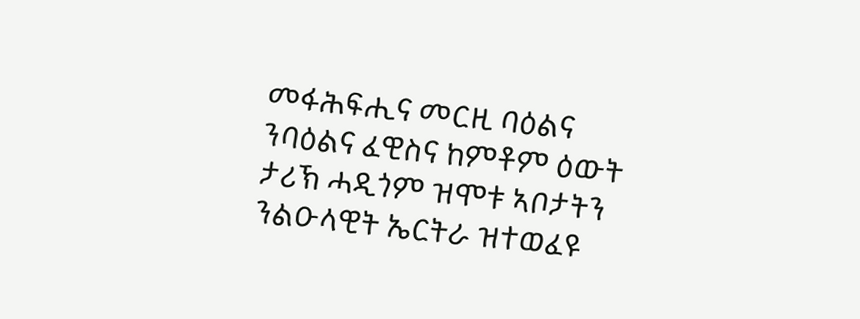መፋሕፍሒና መርዚ ባዕልና ንባዕልና ፈዊስና ከምቶም ዕውት ታሪኽ ሓዲጎም ዝሞቱ ኣቦታትን ንልዑላዊት ኤርትራ ዝተወፈዩ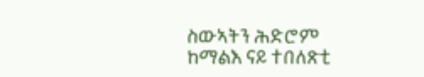ስውኣትን ሕድሮም ከማልእ ናይ ተበለጽቲ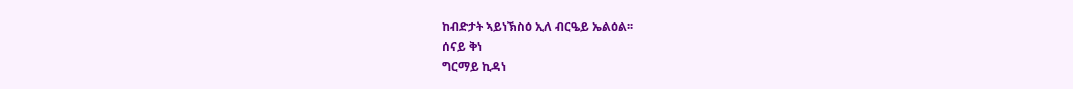ከብድታት ኣይነኽስዕ ኢለ ብርዔይ ኤልዕል፡፡
ሰናይ ቅነ
ግርማይ ኪዳነ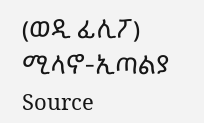(ወዲ ፊሊፖ)
ሚላኖ-ኢጣልያ
Source